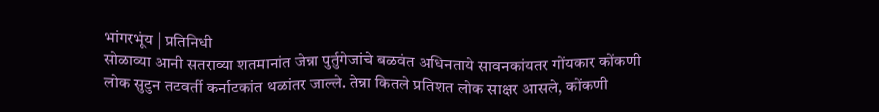भांगरभूंय | प्रतिनिधी
सोळाव्या आनी सतराव्या शतमानांत जेन्ना पुर्तुगेजांचे बळवंत अधिनताये सावनकांयतर गोंयकार कोंकणी लोक सुटुन तटवर्ती कर्नाटकांत थळांतर जाल्ले. तेन्ना कितले प्रतिशत लोक साक्षर आसले, कोंकणी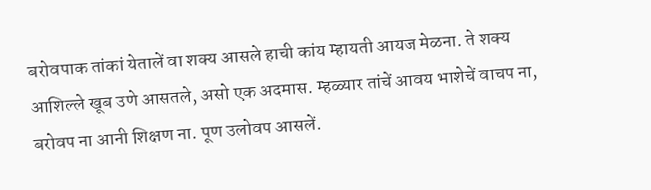बरोवपाक तांकां येतालें वा शक्य आसले हाची कांय म्हायती आयज मेळना. ते शक्य आशिल्ले खूब उणे आसतले, असो एक अदमास. म्हळ्यार तांचें आवय भाशेचें वाचप ना, बरोवप ना आनी शिक्षण ना. पूण उलोवप आसलें.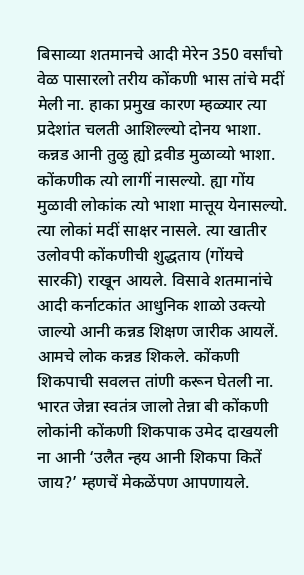बिसाव्या शतमानचे आदी मेरेन 350 वर्सांचो वेळ पासारलो तरीय कोंकणी भास तांचे मदीं मेली ना. हाका प्रमुख कारण म्हळ्यार त्या प्रदेशांत चलती आशिल्ल्यो दोनय भाशा. कन्नड आनी तुळु ह्यो द्रवीड मुळाव्यो भाशा. कोंकणीक त्यो लागीं नासल्यो. ह्या गोंय मुळावी लोकांक त्यो भाशा मात्तूय येनासल्यो. त्या लोकां मदीं साक्षर नासले. त्या खातीर उलोवपी कोंकणीची शुद्धताय (गोंयचे सारकी) राखून आयले. विसावे शतमानांचे आदी कर्नाटकांत आधुनिक शाळो उक्त्यो जाल्यो आनी कन्नड शिक्षण जारीक आयलें. आमचे लोक कन्नड शिकले. कोंकणी शिकपाची सवलत्त तांणी करून घेतली ना. भारत जेन्ना स्वतंत्र जालो तेन्ना बी कोंकणी लोकांनी कोंकणी शिकपाक उमेद दाखयली ना आनी ‘उलैत न्हय आनी शिकपा कितें जाय?’ म्हणचें मेकळेंपण आपणायले.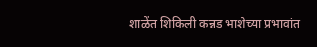शाळेंत शिकिली कन्नड भाशेच्या प्रभावांत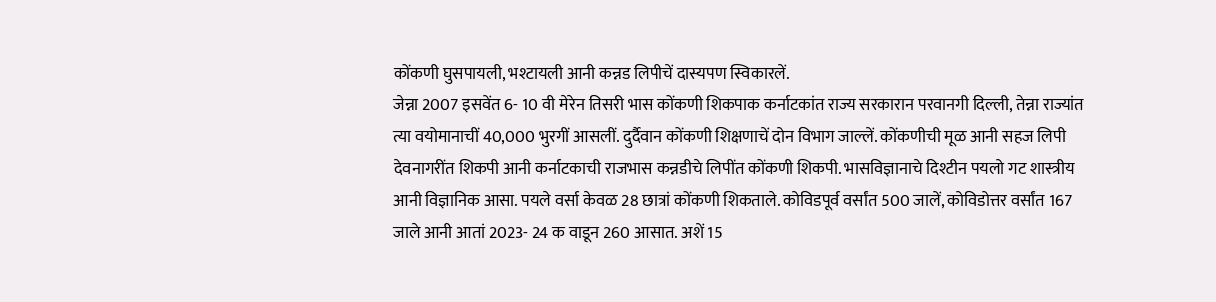कोंकणी घुसपायली, भश्टायली आनी कन्नड लिपीचें दास्यपण स्विकारलें.
जेन्ना 2007 इसवेंत 6- 10 वी मेरेन तिसरी भास कोंकणी शिकपाक कर्नाटकांत राज्य सरकारान परवानगी दिल्ली, तेन्ना राज्यांत त्या वयोमानाचीं 40,000 भुरगीं आसलीं. दुर्दैवान कोंकणी शिक्षणाचें दोन विभाग जाल्लें. कोंकणीची मूळ आनी सहज लिपी देवनागरींत शिकपी आनी कर्नाटकाची राजभास कन्नडीचे लिपींत कोंकणी शिकपी. भासविज्ञानाचे दिश्टीन पयलो गट शास्त्रीय आनी विज्ञानिक आसा. पयले वर्सा केवळ 28 छात्रां कोंकणी शिकताले. कोविडपूर्व वर्सांत 500 जालें, कोविडोत्तर वर्सांत 167 जाले आनी आतां 2023- 24 क वाडून 260 आसात. अशें 15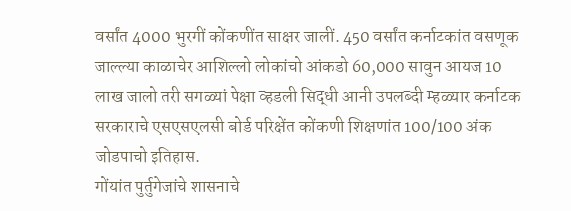वर्सांत 4000 भुरगीं कोंकणींत साक्षर जालीं. 450 वर्सांत कर्नाटकांत वसणूक जाल्ल्या काळाचेर आशिल्लो लोकांचो आंकडो 60,000 सावुन आयज 10 लाख जालो तरी सगळ्यां पेक्षा व्हडली सिद्धी आनी उपलब्दी म्हळ्यार कर्नाटक सरकाराचे एसएसएलसी बोर्ड परिक्षेंत कोंकणी शिक्षणांत 100/100 अंक जोडपाचो इतिहास.
गोंयांत पुर्तुगेजांचे शासनाचे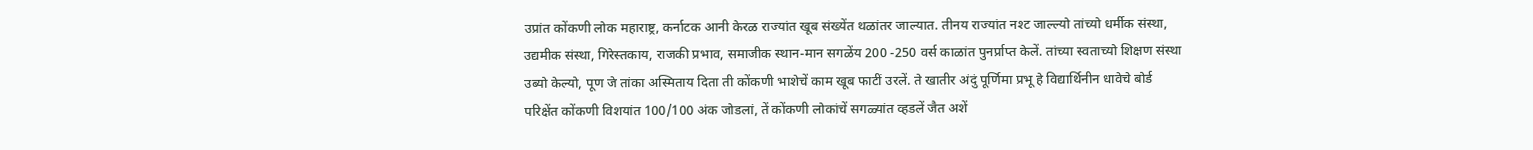उप्रांत कोंकणी लोक महाराष्ट्र, कर्नाटक आनी केरळ राज्यांत खूब संख्येंत थळांतर जाल्यात. तीनय राज्यांत नश्ट जाल्ल्यो तांच्यो धर्मीक संस्था, उद्यमीक संस्था, गिरेस्तकाय, राजकी प्रभाव, समाजीक स्थान-मान सगळेंय 200 -250 वर्स काळांत पुनर्प्राप्त केलें. तांच्या स्वताच्यो शिक्षण संस्था उब्यो केल्यो, पूण जे तांका अस्मिताय दिता ती कोंकणी भाशेचें काम खूब फाटीं उरलें. ते खातीर अंदुं पूर्णिमा प्रभू हे विद्यार्थिनीन धावेचे बोर्ड परिक्षेंत कोंकणी विशयांत 100/100 अंक जोडलां, तें कोंकणी लोकांचें सगळ्यांत व्हडलें जैत अशें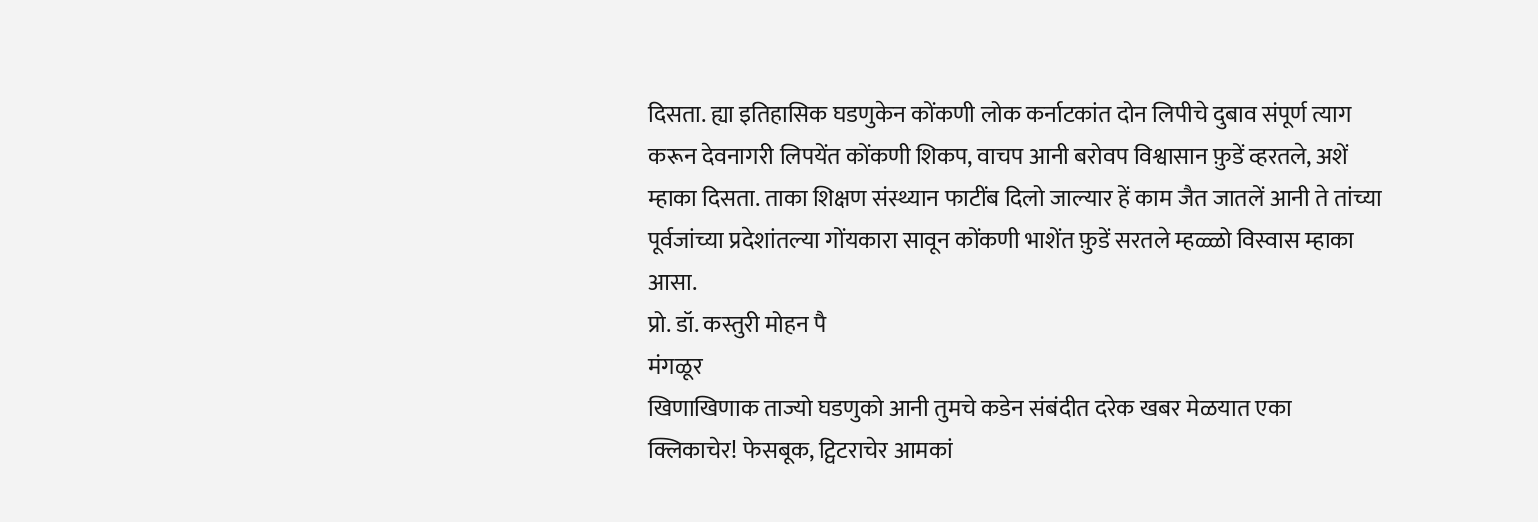दिसता. ह्या इतिहासिक घडणुकेन कोंकणी लोक कर्नाटकांत दोन लिपीचे दुबाव संपूर्ण त्याग करून देवनागरी लिपयेंत कोंकणी शिकप, वाचप आनी बरोवप विश्वासान फ़ुडें व्हरतले, अशें म्हाका दिसता. ताका शिक्षण संस्थ्यान फाटींब दिलो जाल्यार हें काम जैत जातलें आनी ते तांच्या पूर्वजांच्या प्रदेशांतल्या गोंयकारा सावून कोंकणी भाशेंत फ़ुडें सरतले म्हळ्ळो विस्वास म्हाका आसा.
प्रो. डॉ. कस्तुरी मोहन पै
मंगळूर
खिणाखिणाक ताज्यो घडणुको आनी तुमचे कडेन संबंदीत दरेक खबर मेळयात एका क्लिकाचेर! फेसबूक, ट्विटराचेर आमकां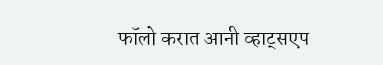फॉलो करात आनी व्हाट्सएप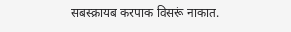सबस्क्रायब करपाक विसरूं नाकात.